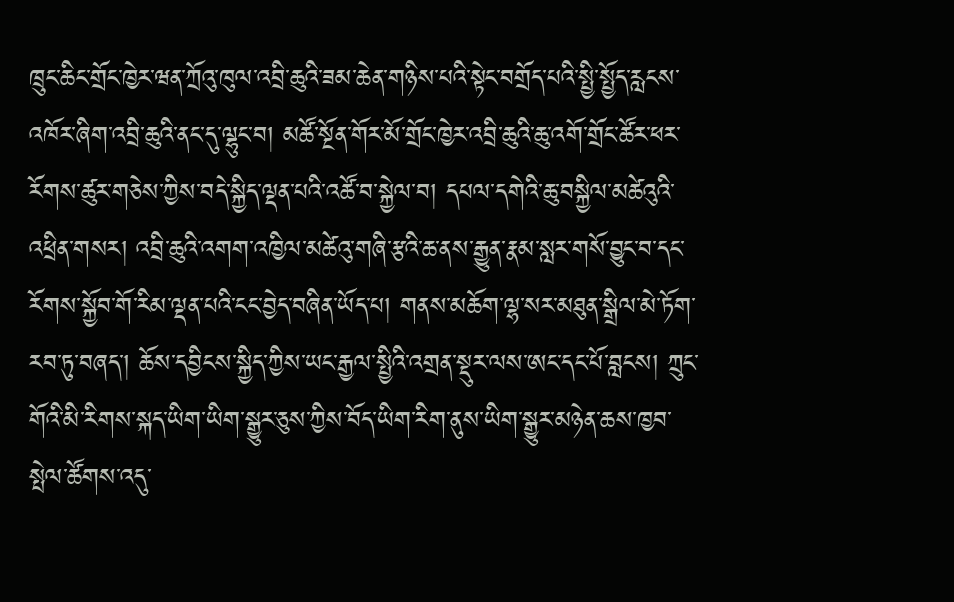ཁྲུང་ཆིང་གྲོང་ཁྱེར་ཝན་ཀྲོའུ་ཁུལ་འབྲི་ཆུའི་ཟམ་ཆེན་གཉིས་པའི་སྟེང་བགྲོད་པའི་སྤྱི་སྤྱོད་རླངས་འཁོར་ཞིག་འབྲི་ཆུའི་ནང་དུ་ལྷུང་བ། མཚོ་སྔོན་གོར་མོ་གྲོང་ཁྱེར་འབྲི་ཆུའི་ཆུ་འགོ་གྲོང་ཚོར་ཕར་རོགས་ཚུར་གཅེས་ཀྱིས་བདེ་སྐྱིད་ལྡན་པའི་འཚོ་བ་སྐྱེལ་བ། དཔལ་དགེའི་ཆུ་བསྐྱིལ་མཚེའུའི་འཕྲིན་གསར། འབྲི་ཆུའི་འགག་འཁྱིལ་མཚེའུ་གཞི་རྩའི་ཆ་ནས་རྒྱུན་རྣམ་སླར་གསོ་བྱུང་བ་དང་རོགས་སྐྱོབ་གོ་རིམ་ལྡན་པའི་ངང་བྱེད་བཞིན་ཡོད་པ། གནས་མཆོག་ལྷ་སར་མཐུན་སྒྲིལ་མེ་ཏོག་རབ་ཏུ་བཞད་། ཆོས་དབྱིངས་སྐྱིད་ཀྱིས་ཡང་རྒྱལ་སྤྱིའི་འགྲན་སྡུར་ལས་ཨང་དང་པོ་བླངས། ཀྲུང་གོའི་མི་རིགས་སྐད་ཡིག་ཡིག་སྒྱུར་ཅུས་ཀྱིས་བོད་ཡིག་རིག་ནུས་ཡིག་སྒྱུར་མཉེན་ཆས་ཁྱབ་སྤེལ་ཚོགས་འདུ་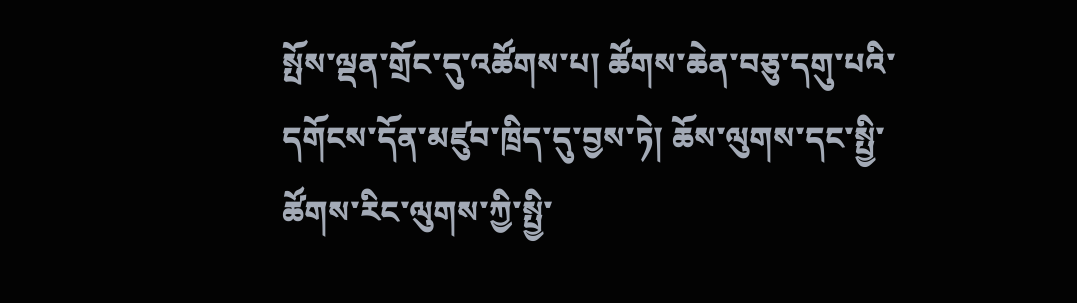སྤོས་ལྡན་གྲོང་དུ་འཚོགས་པ། ཚོགས་ཆེན་བཅུ་དགུ་པའི་དགོངས་དོན་མཛུབ་ཁྲིད་དུ་བྱས་ཏེ། ཆོས་ལུགས་དང་སྤྱི་ཚོགས་རིང་ལུགས་ཀྱི་སྤྱི་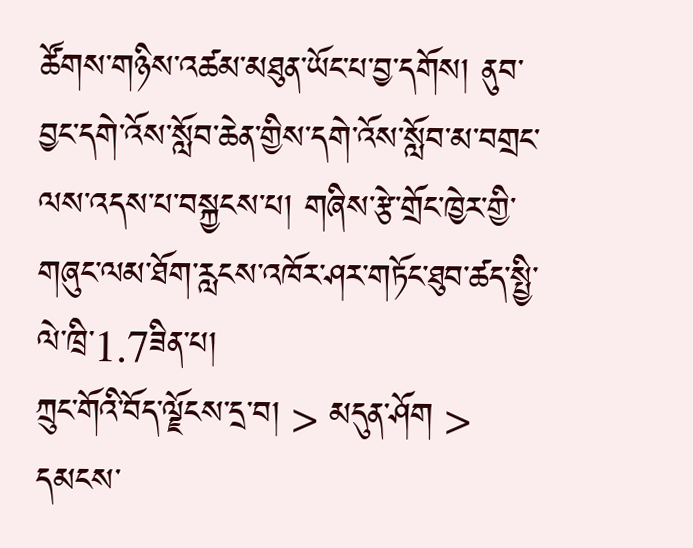ཚོགས་གཉིས་འཚམ་མཐུན་ཡོང་པ་བྱ་དགོས། ནུབ་བྱང་དགེ་འོས་སློབ་ཆེན་གྱིས་དགེ་འོས་སློབ་མ་བགྲང་ལས་འདས་པ་བསྐྱངས་པ། གཞིས་རྩེ་གྲོང་ཁྱེར་གྱི་གཞུང་ལམ་ཐོག་རླངས་འཁོར་ཤར་གཏོང་ཐུབ་ཚད་སྤྱི་ལེ་ཁྲི་1.7ཟིན་པ།
ཀྲུང་གོའི་བོད་ལྗོངས་དྲ་བ། > མདུན་ཤོག > དམངས་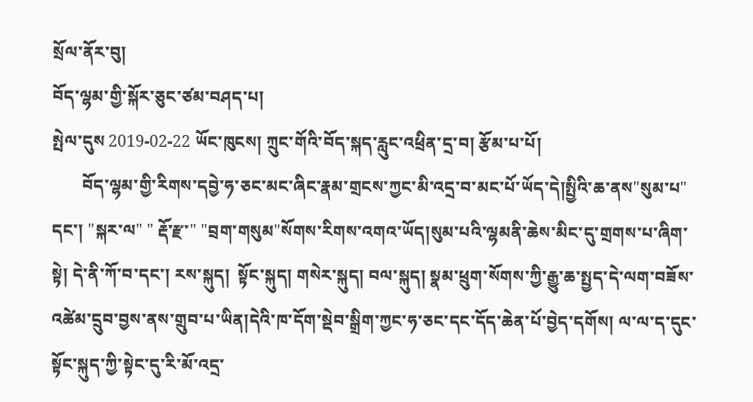སྲོལ་ནོར་བུ།
བོད་ལྷམ་གྱི་སྐོར་ཅུང་ཙམ་བཤད་པ།
སྤེལ་དུས 2019-02-22 ཡོང་ཁུངས། ཀྲུང་གོའི་བོད་སྐད་རླུང་འཕྲིན་དྲ་བ། རྩོམ་པ་པོ།
       བོད་ལྷམ་གྱི་རིགས་དབྱེ་ཧ་ཅང་མང་ཞིང་རྣམ་གྲངས་ཀྱང་མི་འདྲ་བ་མང་པོ་ཡོད་དེ།སྤྱིའི་ཆ་ནས"སུམ་པ" དང་། "སྐར་ལ" " རྡོ་རྫ་" "བྲག་གསུམ"སོགས་རིགས་འགའ་ཡོད།སུམ་པའི་ལྷམནི་ཆེས་མིང་དུ་གྲགས་པ་ཞིག་སྟེ། དེ་ནི་ཀོ་བ་དང་། རས་སྐུད།  སྟོང་སྐུད། གསེར་སྐུད། བལ་སྐུད། སྣམ་ཕྲུག་སོགས་ཀྱི་རྒྱུ་ཆ་སྤྱད་དེ་ལག་བཟོས་འཚེམ་དྲུབ་བྱས་ནས་གྲུབ་པ་ཡིན།དེའི་ཁ་དོག་སྡེབ་སྒྲིག་ཀྱང་ཧ་ཅང་དང་དོད་ཆེན་པོ་བྱེད་དགོས། ལ་ལ་ད་དུང་སྟོང་སྐུད་ཀྱི་སྟེང་དུ་རི་མོ་འདྲ་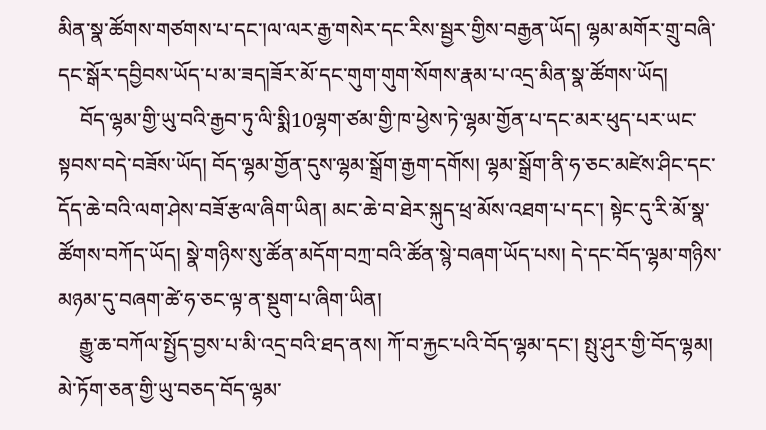མིན་སྣ་ཚོགས་གཙགས་པ་དང་།ལ་ལར་རྒྱ་གསེར་དང་རིས་སྦྱར་གྱིས་བརྒྱན་ཡོད། ལྷམ་མགོར་གྲུ་བཞི་དང་སྒོར་དབྱིབས་ཡོད་པ་མ་ཟད།ཟོར་མོ་དང་གུག་གུག་སོགས་རྣམ་པ་འདྲ་མིན་སྣ་ཚོགས་ཡོད།
    བོད་ལྷམ་གྱི་ཡུ་བའི་རྒྱབ་ཏུ་ལི་སྨི10ལྷག་ཙམ་གྱི་ཁ་ཕྱེས་ཏེ་ལྷམ་གྱོན་པ་དང་མར་ཕུད་པར་ཡང་སྟབས་བདེ་བཟོས་ཡོད། བོད་ལྷམ་གྱོན་དུས་ལྷམ་སྒྲོག་རྒྱག་དགོས། ལྷམ་སྒྲོག་ནི་ཧ་ཅང་མཛེས་ཤིང་དང་དོད་ཆེ་བའི་ལག་ཤེས་བཟོ་རྩལ་ཞིག་ཡིན། མང་ཆེ་བ་ཐེར་སྐུད་ཕྲ་མོས་འཐག་པ་དང་། སྟེང་དུ་རི་མོ་སྣ་ཚོགས་བཀོད་ཡོད། སྣེ་གཉིས་སུ་ཚོན་མདོག་བཀྲ་བའི་ཚོན་སྙེ་བཞག་ཡོད་པས། དེ་དང་བོད་ལྷམ་གཉིས་མཉམ་དུ་བཞག་ཚེ་ཧ་ཅང་ལྟ་ན་སྡུག་པ་ཞིག་ཡིན།
    རྒྱུ་ཆ་བཀོལ་སྤྱོད་བྱས་པ་མི་འདྲ་བའི་ཐད་ནས། ཀོ་བ་རྐྱང་པའི་བོད་ལྷམ་དང་། སྤུ་ཤུར་གྱི་བོད་ལྷམ། མེ་ཏོག་ཅན་གྱི་ཡུ་བཅད་བོད་ལྷམ་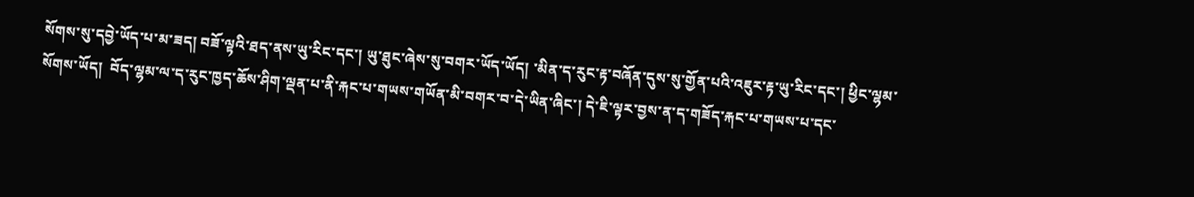སོགས་སུ་དབྱེ་ཡོད་པ་མ་ཟད། བཟོ་ལྟའི་ཐད་ནས་ཡུ་རིང་དང་། ཡུ་ཐུང་ཞེས་སུ་བགར་ཡོད་ཡོད། ་མིན་ད་རུང་རྟ་བཞོན་དུས་སུ་གྱོན་པའི་འཇུར་རྟ་ཡུ་རིང་དང་། ཕྱིང་ལྷམ་སོགས་ཡོད།  བོད་ལྷམ་ལ་ད་རུང་ཁྱད་ཆོས་ཤིག་ལྡན་པ་ནི་རྐང་པ་གཡས་གཡོན་མི་བགར་བ་དེ་ཡིན་ཞིང་། དེ་ཇི་ལྟར་བྱས་ན་ད་གཟོད་རྐང་པ་གཡས་པ་དང་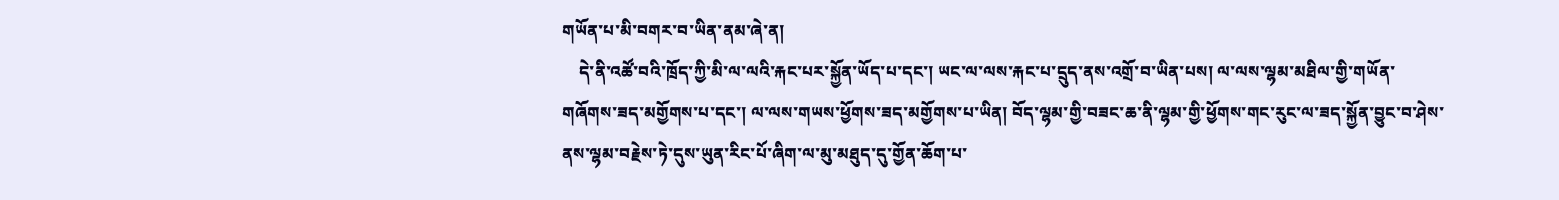གཡོན་པ་མི་བགར་བ་ཡིན་ནམ་ཞེ་ན།
    དེ་ནི་འཚོ་བའི་ཁྲོད་ཀྱི་མི་ལ་ལའི་རྐང་པར་སྐྱོན་ཡོད་པ་དང་། ཡང་ལ་ལས་རྐང་པ་དྲུད་ནས་འགྲོ་བ་ཡིན་པས། ལ་ལས་ལྷམ་མཐིལ་གྱི་གཡོན་གཞོགས་ཟད་མགྱོགས་པ་དང་། ལ་ལས་གཡས་ཕྱོགས་ཟད་མགྱོགས་པ་ཡིན། བོད་ལྷམ་གྱི་བཟང་ཆ་ནི་ལྷམ་གྱི་ཕྱོགས་གང་རུང་ལ་ཟད་སྐྱོན་བྱུང་བ་ཤེས་ནས་ལྷམ་བརྗེས་ཏེ་དུས་ཡུན་རིང་པོ་ཞིག་ལ་མུ་མཐུད་དུ་གྱོན་ཆོག་པ་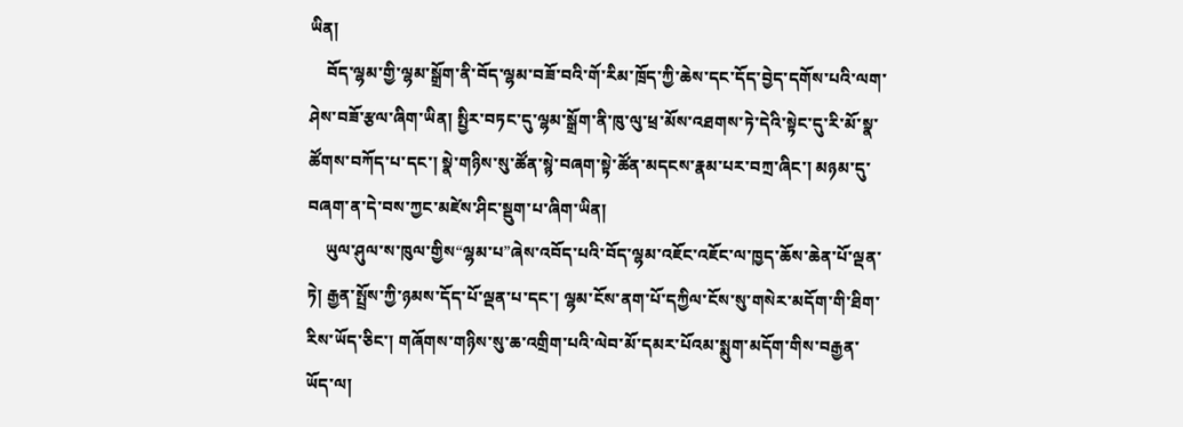ཡིན།
    བོད་ལྷམ་གྱི་ལྷམ་སྒྲོག་ནི་བོད་ལྷམ་བཟོ་བའི་གོ་རིམ་ཁྲོད་ཀྱི་ཆེས་དང་དོད་བྱེད་དགོས་པའི་ལག་ཤེས་བཟོ་རྩལ་ཞིག་ཡིན། སྤྱིར་བཏང་དུ་ལྷམ་སྒྲོག་ནི་ཁུ་ལུ་ཕྲ་མོས་འཐགས་ཏེ་དེའི་སྟེང་དུ་རི་མོ་སྣ་ཚོགས་བཀོད་པ་དང་། སྣེ་གཉིས་སུ་ཚོན་སྙེ་བཞག་སྟེ་ཚོན་མདངས་རྣམ་པར་བཀྲ་ཞིང་། མཉམ་དུ་བཞག་ན་དེ་བས་ཀྱང་མཛེས་ཤིང་སྡུག་པ་ཞིག་ཡིན།
    ཡུལ་ཤུལ་ས་ཁུལ་གྱིས“ལྷམ་པ”ཞེས་འབོད་པའི་བོད་ལྷམ་འཇོང་འཇོང་ལ་ཁྱད་ཆོས་ཆེན་པོ་ལྡན་ཏེ། རྒྱན་སྤྲོས་ཀྱི་ཉམས་དོད་པོ་ལྡན་པ་དང་། ལྷམ་ངོས་ནག་པོ་དཀྱིལ་ངོས་སུ་གསེར་མདོག་གི་ཐིག་རིས་ཡོད་ཅིང་། གཞོགས་གཉིས་སུ་ཆ་འགྲིག་པའི་ལེབ་མོ་དམར་པོའམ་སྨུག་མདོག་གིས་བརྒྱན་ཡོད་ལ།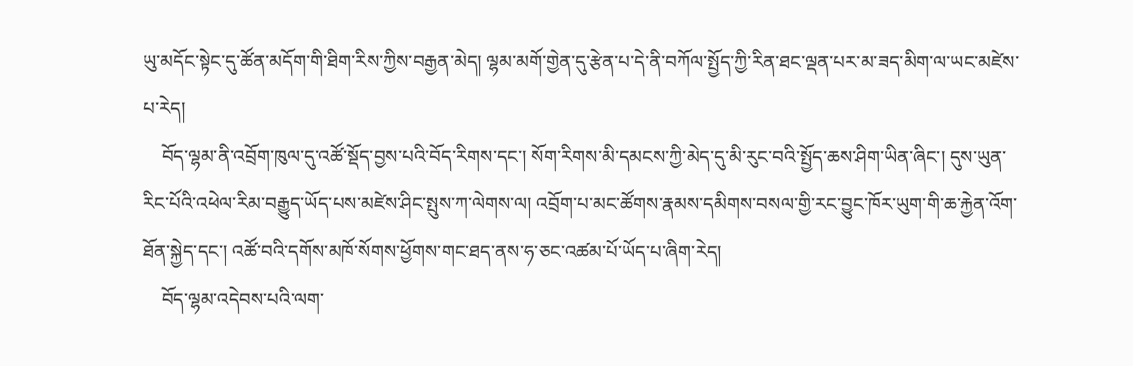ཡུ་མདོང་སྟེང་དུ་ཚོན་མདོག་གི་ཐིག་རིས་ཀྱིས་བརྒྱན་མེད། ལྷམ་མགོ་གྱེན་དུ་རྩེན་པ་དེ་ནི་བཀོལ་སྤྱོད་ཀྱི་རིན་ཐང་ལྡན་པར་མ་ཟད་མིག་ལ་ཡང་མཛེས་པ་རེད།
    བོད་ལྷམ་ནི་འབྲོག་ཁུལ་དུ་འཚོ་སྡོད་བྱས་པའི་བོད་རིགས་དང་། སོག་རིགས་མི་དམངས་ཀྱི་མེད་དུ་མི་རུང་བའི་སྤྱོད་ཆས་ཤིག་ཡིན་ཞིང་། དུས་ཡུན་རིང་པོའི་འཕེལ་རིམ་བརྒྱུད་ཡོད་པས་མཛེས་ཤིང་སྤུས་ཀ་ལེགས་ལ། འབྲོག་པ་མང་ཚོགས་རྣམས་དམིགས་བསལ་གྱི་རང་བྱུང་ཁོར་ཡུག་གི་ཆ་རྐྱེན་འོག་ཐོན་སྐྱེད་དང་། འཚོ་བའི་དགོས་མཁོ་སོགས་ཕྱོགས་གང་ཐད་ནས་ཧ་ཅང་འཚམ་པོ་ཡོད་པ་ཞིག་རེད།
    བོད་ལྷམ་འདེབས་པའི་ལག་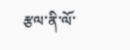རྩལ་ནི་ལོ་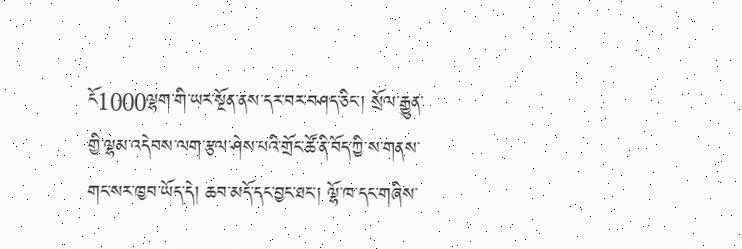ངོ1000ལྷག་གི་ཡར་སྔོན་ནས་དར་བར་བཤད་ཅིང་། སྲོལ་རྒྱུན་གྱི་ལྷམ་འདེབས་ལག་རྩལ་ཤེས་པའི་གྲོང་ཚོ་ནི་བོད་ཀྱི་ས་གནས་གང་སར་ཁྱབ་ཡོད་དེ། ཆབ་མདོ་དང་བྱང་ཐང་། ལྷོ་ཁ་དང་གཞིས་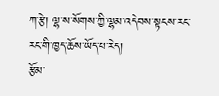ཀ་རྩེ། ལྷ་ས་སོགས་ཀྱི་ལྷམ་འདེབས་སྟངས་རང་རང་གི་ཁྱད་ཆོས་ཡོད་པ་རེད།
རྩོམ་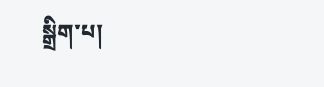སྒྲིག་པ།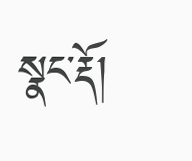སྣང་རྡོ།